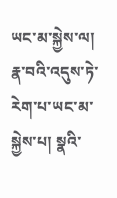ཡང་མ་སྐྱེས་ལ། རྣ་བའི་འདུས་ཏེ་རེག་པ་ཡང་མ་སྐྱེས་པ། སྣའི་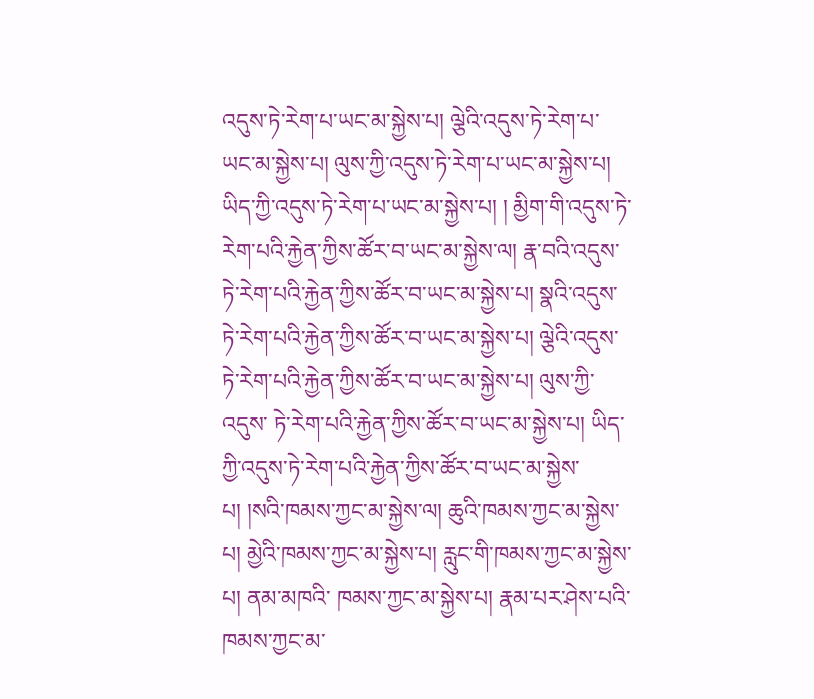འདུས་ཏེ་རེག་པ་ཡང་མ་སྐྱེས་པ། ལྕེའི་འདུས་ཏེ་རེག་པ་ཡང་མ་སྐྱེས་པ། ལུས་ཀྱི་འདུས་ཏེ་རེག་པ་ཡང་མ་སྐྱེས་པ། ཡིད་ཀྱི་འདུས་ཏེ་རེག་པ་ཡང་མ་སྐྱེས་པ། ། མྱིག་གི་འདུས་ཏེ་རེག་པའི་རྐྱེན་ཀྱིས་ཚོར་བ་ཡང་མ་སྐྱེས་ལ། རྣ་བའི་འདུས་ཏེ་རེག་པའི་རྐྱེན་ཀྱིས་ཚོར་བ་ཡང་མ་སྐྱེས་པ། སྣའི་འདུས་ཏེ་རེག་པའི་རྐྱེན་ཀྱིས་ཚོར་བ་ཡང་མ་སྐྱེས་པ། ལྕེའི་འདུས་ཏེ་རེག་པའི་རྐྱེན་ཀྱིས་ཚོར་བ་ཡང་མ་སྐྱེས་པ། ལུས་ཀྱི་འདུས་ ཏེ་རེག་པའི་རྐྱེན་ཀྱིས་ཚོར་བ་ཡང་མ་སྐྱེས་པ། ཡིད་ཀྱི་འདུས་ཏེ་རེག་པའི་རྐྱེན་ཀྱིས་ཚོར་བ་ཡང་མ་སྐྱེས་པ། །སའི་ཁམས་ཀྱང་མ་སྐྱེས་ལ། ཆུའི་ཁམས་ཀྱང་མ་སྐྱེས་པ། མྱེའི་ཁམས་ཀྱང་མ་སྐྱེས་པ། རླུང་གི་ཁམས་ཀྱང་མ་སྐྱེས་པ། ནམ་མཁའི་ ཁམས་ཀྱང་མ་སྐྱེས་པ། རྣམ་པར་ཤེས་པའི་ཁམས་ཀྱང་མ་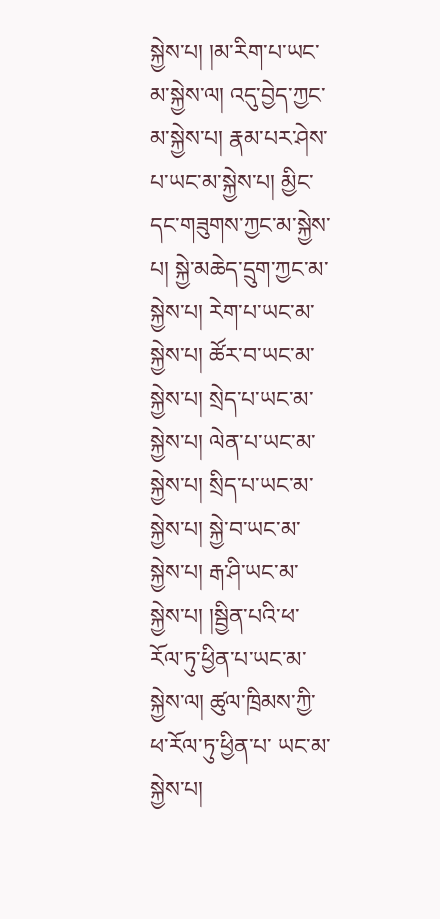སྐྱེས་པ། །མ་རིག་པ་ཡང་མ་སྐྱེས་ལ། འདུ་བྱེད་ཀྱང་མ་སྐྱེས་པ། རྣམ་པར་ཤེས་པ་ཡང་མ་སྐྱེས་པ། མྱིང་དང་གཟུགས་ཀྱང་མ་སྐྱེས་པ། སྐྱེ་མཆེད་དྲུག་ཀྱང་མ་སྐྱེས་པ། རེག་པ་ཡང་མ་ སྐྱེས་པ། ཚོར་བ་ཡང་མ་སྐྱེས་པ། སྲེད་པ་ཡང་མ་སྐྱེས་པ། ལེན་པ་ཡང་མ་སྐྱེས་པ། སྲིད་པ་ཡང་མ་སྐྱེས་པ། སྐྱེ་བ་ཡང་མ་སྐྱེས་པ། རྒ་ཤི་ཡང་མ་སྐྱེས་པ། །སྦྱིན་པའི་ཕ་རོལ་ཏུ་ཕྱིན་པ་ཡང་མ་སྐྱེས་ལ། ཚུལ་ཁྲིམས་ཀྱི་ཕ་རོལ་ཏུ་ཕྱིན་པ་ ཡང་མ་སྐྱེས་པ།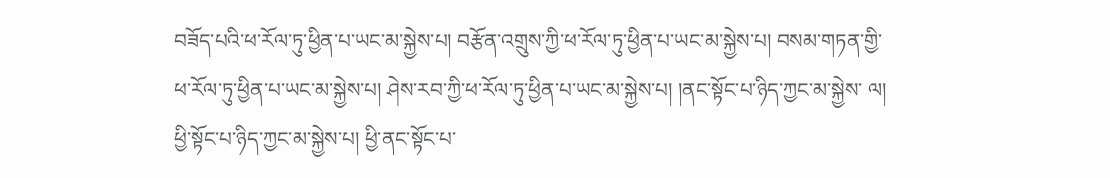བཟོད་པའི་ཕ་རོལ་ཏུ་ཕྱིན་པ་ཡང་མ་སྐྱེས་པ། བརྩོན་འགྲུས་ཀྱི་ཕ་རོལ་ཏུ་ཕྱིན་པ་ཡང་མ་སྐྱེས་པ། བསམ་གཏན་གྱི་ཕ་རོལ་ཏུ་ཕྱིན་པ་ཡང་མ་སྐྱེས་པ། ཤེས་རབ་ཀྱི་ཕ་རོལ་ཏུ་ཕྱིན་པ་ཡང་མ་སྐྱེས་པ། །ནང་སྟོང་པ་ཉིད་ཀྱང་མ་སྐྱེས་ ལ། ཕྱི་སྟོང་པ་ཉིད་ཀྱང་མ་སྐྱེས་པ། ཕྱི་ནང་སྟོང་པ་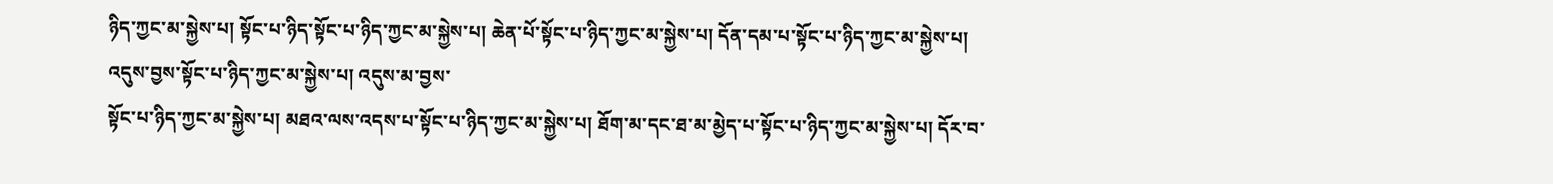ཉིད་ཀྱང་མ་སྐྱེས་པ། སྟོང་པ་ཉིད་སྟོང་པ་ཉིད་ཀྱང་མ་སྐྱེས་པ། ཆེན་པོ་སྟོང་པ་ཉིད་ཀྱང་མ་སྐྱེས་པ། དོན་དམ་པ་སྟོང་པ་ཉིད་ཀྱང་མ་སྐྱེས་པ། འདུས་བྱས་སྟོང་པ་ཉིད་ཀྱང་མ་སྐྱེས་པ། འདུས་མ་བྱས་
སྟོང་པ་ཉིད་ཀྱང་མ་སྐྱེས་པ། མཐའ་ལས་འདས་པ་སྟོང་པ་ཉིད་ཀྱང་མ་སྐྱེས་པ། ཐོག་མ་དང་ཐ་མ་མྱེད་པ་སྟོང་པ་ཉིད་ཀྱང་མ་སྐྱེས་པ། དོར་བ་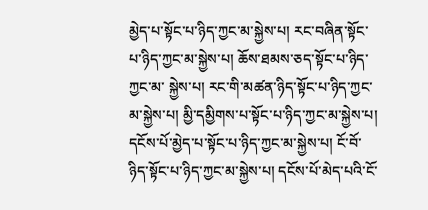མྱེད་པ་སྟོང་པ་ཉིད་ཀྱང་མ་སྐྱེས་པ། རང་བཞིན་སྟོང་པ་ཉིད་ཀྱང་མ་སྐྱེས་པ། ཆོས་ཐམས་ཅད་སྟོང་པ་ཉིད་ཀྱང་མ་ སྐྱེས་པ། རང་གི་མཚན་ཉིད་སྟོང་པ་ཉིད་ཀྱང་མ་སྐྱེས་པ། མྱི་དམྱིགས་པ་སྟོང་པ་ཉིད་ཀྱང་མ་སྐྱེས་པ། དངོས་པོ་མྱེད་པ་སྟོང་པ་ཉིད་ཀྱང་མ་སྐྱེས་པ། ངོ་བོ་ཉིད་སྟོང་པ་ཉིད་ཀྱང་མ་སྐྱེས་པ། དངོས་པོ་མེད་པའི་ངོ་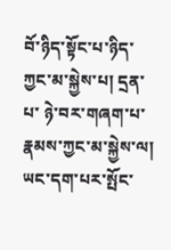བོ་ཉིད་སྟོང་པ་ཉིད་ཀྱང་མ་སྐྱེས་པ། དྲན་པ་ ཉེ་བར་གཞག་པ་རྣམས་ཀྱང་མ་སྐྱེས་ལ། ཡང་དག་པར་སྤོང་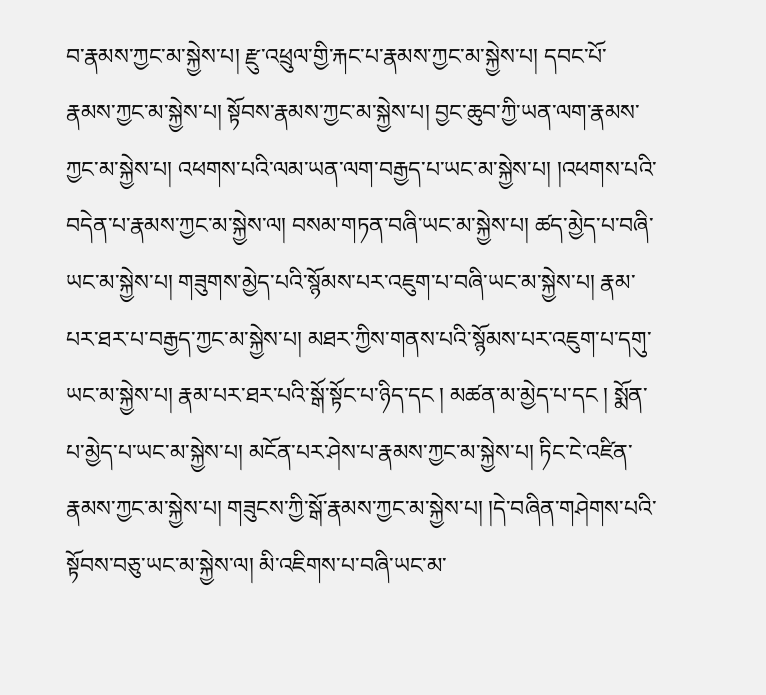བ་རྣམས་ཀྱང་མ་སྐྱེས་པ། རྫུ་འཕྲུལ་གྱི་རྐང་པ་རྣམས་ཀྱང་མ་སྐྱེས་པ། དབང་པོ་རྣམས་ཀྱང་མ་སྐྱེས་པ། སྟོབས་རྣམས་ཀྱང་མ་སྐྱེས་པ། བྱང་ཆུབ་ཀྱི་ཡན་ལག་རྣམས་ཀྱང་མ་སྐྱེས་པ། འཕགས་པའི་ལམ་ཡན་ལག་བརྒྱད་པ་ཡང་མ་སྐྱེས་པ། །འཕགས་པའི་བདེན་པ་རྣམས་ཀྱང་མ་སྐྱེས་ལ། བསམ་གཏན་བཞི་ཡང་མ་སྐྱེས་པ། ཚད་མྱེད་པ་བཞི་ཡང་མ་སྐྱེས་པ། གཟུགས་མྱེད་པའི་སྙོམས་པར་འཇུག་པ་བཞི་ཡང་མ་སྐྱེས་པ། རྣམ་ པར་ཐར་པ་བརྒྱད་ཀྱང་མ་སྐྱེས་པ། མཐར་ཀྱིས་གནས་པའི་སྙོམས་པར་འཇུག་པ་དགུ་ཡང་མ་སྐྱེས་པ། རྣམ་པར་ཐར་པའི་སྒོ་སྟོང་པ་ཉིད་དང ། མཚན་མ་མྱེད་པ་དང ། སྨོན་པ་མྱེད་པ་ཡང་མ་སྐྱེས་པ། མངོན་པར་ཤེས་པ་རྣམས་ཀྱང་མ་སྐྱེས་པ། ཏིང་ངེ་འཛིན་རྣམས་ཀྱང་མ་སྐྱེས་པ། གཟུངས་ཀྱི་སྒོ་རྣམས་ཀྱང་མ་སྐྱེས་པ། །དེ་བཞིན་གཤེགས་པའི་སྟོབས་བཅུ་ཡང་མ་སྐྱེས་ལ། མི་འཇིགས་པ་བཞི་ཡང་མ་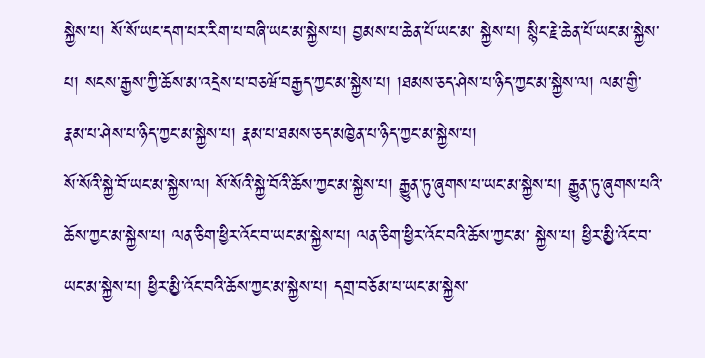སྐྱེས་པ། སོ་སོ་ཡང་དག་པར་རིག་པ་བཞི་ཡང་མ་སྐྱེས་པ། བྱམས་པ་ཆེན་པོ་ཡང་མ་ སྐྱེས་པ། སྙིང་རྗེ་ཆེན་པོ་ཡང་མ་སྐྱེས་པ། སངས་རྒྱས་ཀྱི་ཆོས་མ་འདྲེས་པ་བཅཝོ་བརྒྱད་ཀྱང་མ་སྐྱེས་པ། །ཐམས་ཅད་ཤེས་པ་ཉིད་ཀྱང་མ་སྐྱེས་ལ། ལམ་གྱི་རྣམ་པ་ཤེས་པ་ཉིད་ཀྱང་མ་སྐྱེས་པ། རྣམ་པ་ཐམས་ཅད་མཁྱེན་པ་ཉིད་ཀྱང་མ་སྐྱེས་པ།
སོ་སོའི་སྐྱེ་བོ་ཡང་མ་སྐྱེས་ལ། སོ་སོའི་སྐྱེ་བོའི་ཆོས་ཀྱང་མ་སྐྱེས་པ། རྒྱུན་ཏུ་ཞུགས་པ་ཡང་མ་སྐྱེས་པ། རྒྱུན་ཏུ་ཞུགས་པའི་ཆོས་ཀྱང་མ་སྐྱེས་པ། ལན་ཅིག་ཕྱིར་འོང་བ་ཡང་མ་སྐྱེས་པ། ལན་ཅིག་ཕྱིར་འོང་བའི་ཆོས་ཀྱང་མ་ སྐྱེས་པ། ཕྱིར་མྱི་འོང་བ་ཡང་མ་སྐྱེས་པ། ཕྱིར་མྱི་འོང་བའི་ཆོས་ཀྱང་མ་སྐྱེས་པ། དགྲ་བཅོམ་པ་ཡང་མ་སྐྱེས་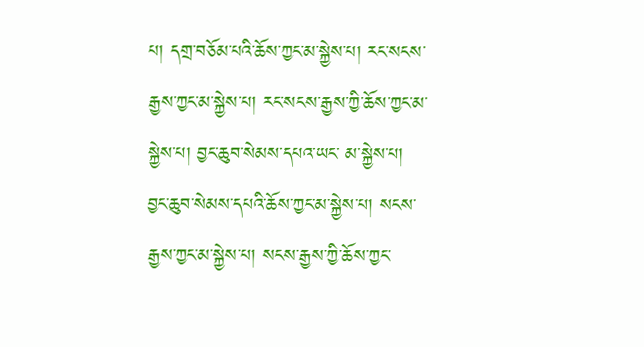པ། དགྲ་བཅོམ་པའི་ཆོས་ཀྱང་མ་སྐྱེས་པ། རང་སངས་རྒྱས་ཀྱང་མ་སྐྱེས་པ། རང་སངས་རྒྱས་ཀྱི་ཆོས་ཀྱང་མ་སྐྱེས་པ། བྱང་ཆུབ་སེམས་དཔའ་ཡང་ མ་སྐྱེས་པ། བྱང་ཆུབ་སེམས་དཔའི་ཆོས་ཀྱང་མ་སྐྱེས་པ། སངས་རྒྱས་ཀྱང་མ་སྐྱེས་པ། སངས་རྒྱས་ཀྱི་ཆོས་ཀྱང་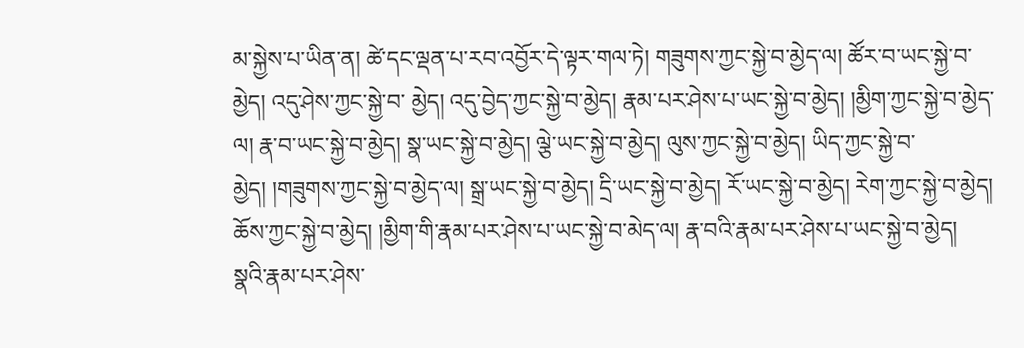མ་སྐྱེས་པ་ཡིན་ན། ཚེ་དང་ལྡན་པ་རབ་འབྱོར་དེ་ལྟར་གལ་ཏེ། གཟུགས་ཀྱང་སྐྱེ་བ་མྱེད་ལ། ཚོར་བ་ཡང་སྐྱེ་བ་མྱེད། འདུ་ཤེས་ཀྱང་སྐྱེ་བ་ མྱེད། འདུ་བྱེད་ཀྱང་སྐྱེ་བ་མྱེད། རྣམ་པར་ཤེས་པ་ཡང་སྐྱེ་བ་མྱེད། །མྱིག་ཀྱང་སྐྱེ་བ་མྱེད་ལ། རྣ་བ་ཡང་སྐྱེ་བ་མྱེད། སྣ་ཡང་སྐྱེ་བ་མྱེད། ལྕེ་ཡང་སྐྱེ་བ་མྱེད། ལུས་ཀྱང་སྐྱེ་བ་མྱེད། ཡིད་ཀྱང་སྐྱེ་བ་མྱེད། །གཟུགས་ཀྱང་སྐྱེ་བ་མྱེད་ལ། སྒྲ་ཡང་སྐྱེ་བ་མྱེད། དྲི་ཡང་སྐྱེ་བ་མྱེད། རོ་ཡང་སྐྱེ་བ་མྱེད། རེག་ཀྱང་སྐྱེ་བ་མྱེད། ཆོས་ཀྱང་སྐྱེ་བ་མྱེད། །མྱིག་གི་རྣམ་པར་ཤེས་པ་ཡང་སྐྱེ་བ་མེད་ལ། རྣ་བའི་རྣམ་པར་ཤེས་པ་ཡང་སྐྱེ་བ་མྱེད། སྣའི་རྣམ་པར་ཤེས་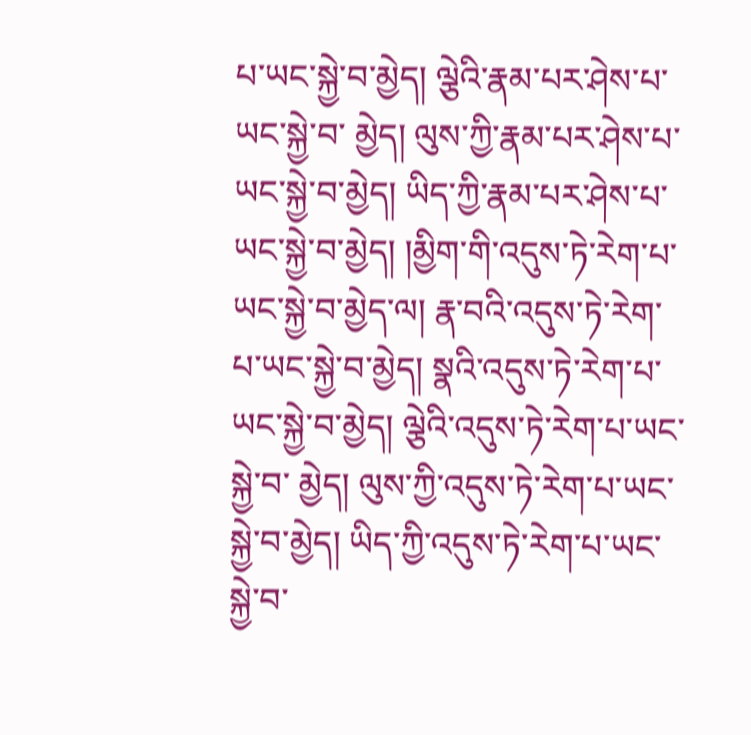པ་ཡང་སྐྱེ་བ་མྱེད། ལྕེའི་རྣམ་པར་ཤེས་པ་ཡང་སྐྱེ་བ་ མྱེད། ལུས་ཀྱི་རྣམ་པར་ཤེས་པ་ཡང་སྐྱེ་བ་མྱེད། ཡིད་ཀྱི་རྣམ་པར་ཤེས་པ་ཡང་སྐྱེ་བ་མྱེད། །མྱིག་གི་འདུས་ཏེ་རེག་པ་ཡང་སྐྱེ་བ་མྱེད་ལ། རྣ་བའི་འདུས་ཏེ་རེག་པ་ཡང་སྐྱེ་བ་མྱེད། སྣའི་འདུས་ཏེ་རེག་པ་ཡང་སྐྱེ་བ་མྱེད། ལྕེའི་འདུས་ཏེ་རེག་པ་ཡང་སྐྱེ་བ་ མྱེད། ལུས་ཀྱི་འདུས་ཏེ་རེག་པ་ཡང་སྐྱེ་བ་མྱེད། ཡིད་ཀྱི་འདུས་ཏེ་རེག་པ་ཡང་སྐྱེ་བ་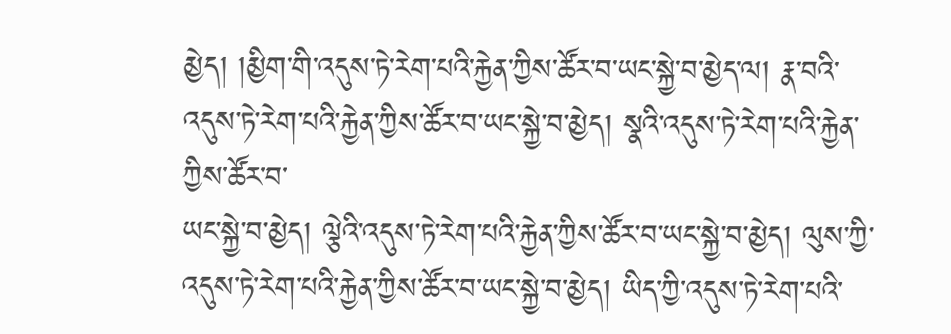མྱེད། །མྱིག་གི་འདུས་ཏེ་རེག་པའི་རྐྱེན་ཀྱིས་ཚོར་བ་ཡང་སྐྱེ་བ་མྱེད་ལ། རྣ་བའི་འདུས་ཏེ་རེག་པའི་རྐྱེན་ཀྱིས་ཚོར་བ་ཡང་སྐྱེ་བ་མྱེད། སྣའི་འདུས་ཏེ་རེག་པའི་རྐྱེན་ཀྱིས་ཚོར་བ་
ཡང་སྐྱེ་བ་མྱེད། ལྕེའི་འདུས་ཏེ་རེག་པའི་རྐྱེན་ཀྱིས་ཚོར་བ་ཡང་སྐྱེ་བ་མྱེད། ལུས་ཀྱི་འདུས་ཏེ་རེག་པའི་རྐྱེན་ཀྱིས་ཚོར་བ་ཡང་སྐྱེ་བ་མྱེད། ཡིད་ཀྱི་འདུས་ཏེ་རེག་པའི་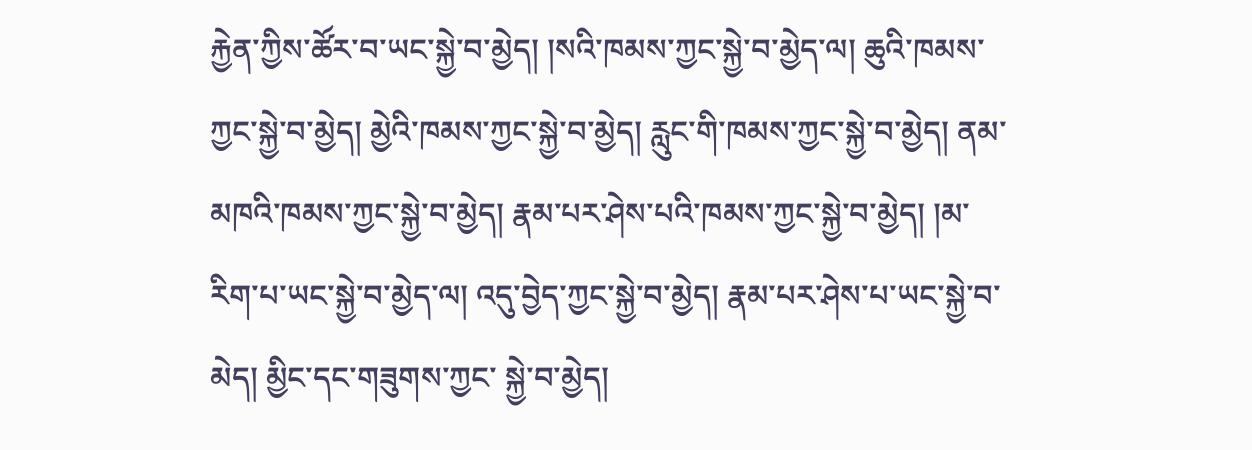རྐྱེན་ཀྱིས་ཚོར་བ་ཡང་སྐྱེ་བ་མྱེད། །སའི་ཁམས་ཀྱང་སྐྱེ་བ་མྱེད་ལ། ཆུའི་ཁམས་ཀྱང་སྐྱེ་བ་མྱེད། མྱེའི་ཁམས་ཀྱང་སྐྱེ་བ་མྱེད། རླུང་གི་ཁམས་ཀྱང་སྐྱེ་བ་མྱེད། ནམ་མཁའི་ཁམས་ཀྱང་སྐྱེ་བ་མྱེད། རྣམ་པར་ཤེས་པའི་ཁམས་ཀྱང་སྐྱེ་བ་མྱེད། །མ་རིག་པ་ཡང་སྐྱེ་བ་མྱེད་ལ། འདུ་བྱེད་ཀྱང་སྐྱེ་བ་མྱེད། རྣམ་པར་ཤེས་པ་ཡང་སྐྱེ་བ་མེད། མྱིང་དང་གཟུགས་ཀྱང་ སྐྱེ་བ་མྱེད།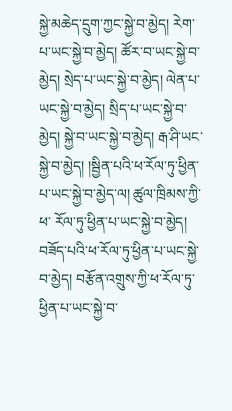སྐྱེ་མཆེད་དྲུག་ཀྱང་སྐྱེ་བ་མྱེད། རེག་པ་ཡང་སྐྱེ་བ་མྱེད། ཚོར་བ་ཡང་སྐྱེ་བ་མྱེད། སྲེད་པ་ཡང་སྐྱེ་བ་མྱེད། ལེན་པ་ཡང་སྐྱེ་བ་མྱེད། སྲིད་པ་ཡང་སྐྱེ་བ་མྱེད། སྐྱེ་བ་ཡང་སྐྱེ་བ་མྱེད། རྒ་ཤི་ཡང་སྐྱེ་བ་མྱེད། །སྦྱིན་པའི་ཕ་རོལ་ཏུ་ཕྱིན་པ་ཡང་སྐྱེ་བ་མྱེད་ལ། ཚུལ་ཁྲིམས་ཀྱི་ཕ་ རོལ་ཏུ་ཕྱིན་པ་ཡང་སྐྱེ་བ་མྱེད། བཟོད་པའི་ཕ་རོལ་ཏུ་ཕྱིན་པ་ཡང་སྐྱེ་བ་མྱེད། བརྩོན་འགྲུས་ཀྱི་ཕ་རོལ་ཏུ་ཕྱིན་པ་ཡང་སྐྱེ་བ་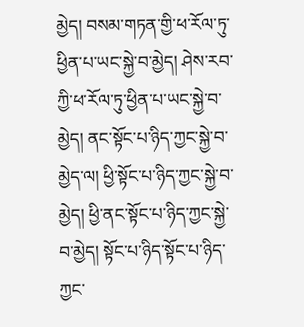མྱེད། བསམ་གཏན་གྱི་ཕ་རོལ་ཏུ་ཕྱིན་པ་ཡང་སྐྱེ་བ་མྱེད། ཤེས་རབ་ཀྱི་ཕ་རོལ་ཏུ་ཕྱིན་པ་ཡང་སྐྱེ་བ་མྱེད། ནང་སྟོང་པ་ཉིད་ཀྱང་སྐྱེ་བ་མྱེད་ལ། ཕྱི་སྟོང་པ་ཉིད་ཀྱང་སྐྱེ་བ་མྱེད། ཕྱི་ནང་སྟོང་པ་ཉིད་ཀྱང་སྐྱེ་བ་མྱེད། སྟོང་པ་ཉིད་སྟོང་པ་ཉིད་ཀྱང་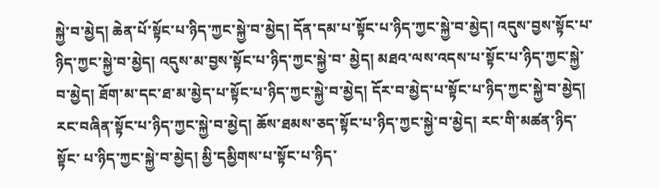སྐྱེ་བ་མྱེད། ཆེན་པོ་སྟོང་པ་ཉིད་ཀྱང་སྐྱེ་བ་མྱེད། དོན་དམ་པ་སྟོང་པ་ཉིད་ཀྱང་སྐྱེ་བ་མྱེད། འདུས་བྱས་སྟོང་པ་ཉིད་ཀྱང་སྐྱེ་བ་མྱེད། འདུས་མ་བྱས་སྟོང་པ་ཉིད་ཀྱང་སྐྱེ་བ་ མྱེད། མཐའ་ལས་འདས་པ་སྟོང་པ་ཉིད་ཀྱང་སྐྱེ་བ་མྱེད། ཐོག་མ་དང་ཐ་མ་མྱེད་པ་སྟོང་པ་ཉིད་ཀྱང་སྐྱེ་བ་མྱེད། དོར་བ་མྱེད་པ་སྟོང་པ་ཉིད་ཀྱང་སྐྱེ་བ་མྱེད། རང་བཞིན་སྟོང་པ་ཉིད་ཀྱང་སྐྱེ་བ་མྱེད། ཆོས་ཐམས་ཅད་སྟོང་པ་ཉིད་ཀྱང་སྐྱེ་བ་མྱེད། རང་གི་མཚན་ཉིད་སྟོང་ པ་ཉིད་ཀྱང་སྐྱེ་བ་མྱེད། མྱི་དམྱིགས་པ་སྟོང་པ་ཉིད་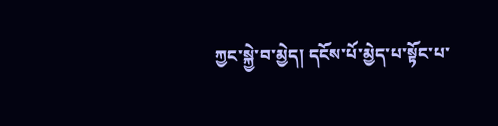ཀྱང་སྐྱེ་བ་མྱེད། དངོས་པོ་མྱེད་པ་སྟོང་པ་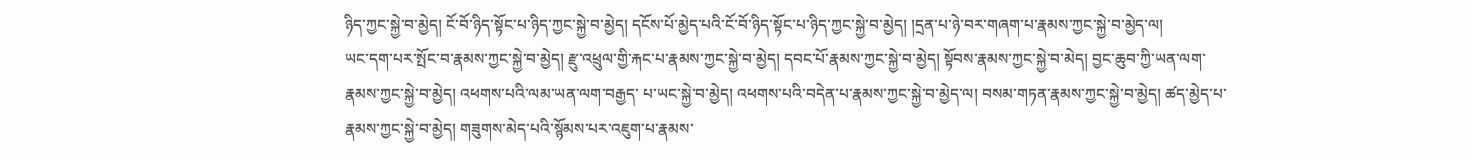ཉིད་ཀྱང་སྐྱེ་བ་མྱེད། ངོ་བོ་ཉིད་སྟོང་པ་ཉིད་ཀྱང་སྐྱེ་བ་མྱེད། དངོས་པོ་མྱེད་པའི་ངོ་བོ་ཉིད་སྟོང་པ་ཉིད་ཀྱང་སྐྱེ་བ་མྱེད། །དྲན་པ་ཉེ་བར་གཞག་པ་རྣམས་ཀྱང་སྐྱེ་བ་མྱེད་ལ།
ཡང་དག་པར་སྤོང་བ་རྣམས་ཀྱང་སྐྱེ་བ་མྱེད། རྫུ་འཕྲུལ་གྱི་རྐང་པ་རྣམས་ཀྱང་སྐྱེ་བ་མྱེད། དབང་པོ་རྣམས་ཀྱང་སྐྱེ་བ་མྱེད། སྟོབས་རྣམས་ཀྱང་སྐྱེ་བ་མེད། བྱང་ཆུབ་ཀྱི་ཡན་ལག་རྣམས་ཀྱང་སྐྱེ་བ་མྱེད། འཕགས་པའི་ལམ་ཡན་ལག་བརྒྱད་ པ་ཡང་སྐྱེ་བ་མྱེད། འཕགས་པའི་བདེན་པ་རྣམས་ཀྱང་སྐྱེ་བ་མྱེད་ལ། བསམ་གཏན་རྣམས་ཀྱང་སྐྱེ་བ་མྱེད། ཚད་མྱེད་པ་རྣམས་ཀྱང་སྐྱེ་བ་མྱེད། གཟུགས་མེད་པའི་སྙོམས་པར་འཇུག་པ་རྣམས་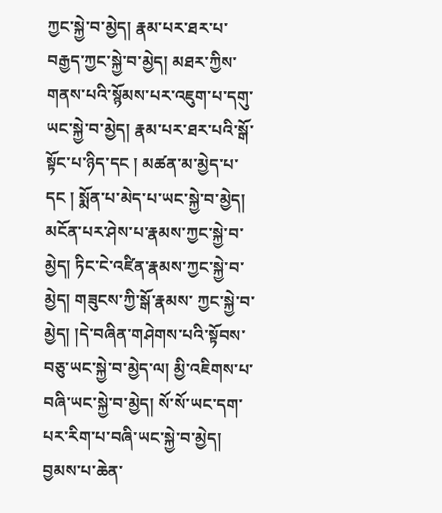ཀྱང་སྐྱེ་བ་མྱེད། རྣམ་པར་ཐར་པ་བརྒྱད་ཀྱང་སྐྱེ་བ་མྱེད། མཐར་ཀྱིས་ གནས་པའི་སྙོམས་པར་འཇུག་པ་དགུ་ཡང་སྐྱེ་བ་མྱེད། རྣམ་པར་ཐར་པའི་སྒོ་སྟོང་པ་ཉིད་དང ། མཚན་མ་མྱེད་པ་དང ། སྨོན་པ་མེད་པ་ཡང་སྐྱེ་བ་མྱེད། མངོན་པར་ཤེས་པ་རྣམས་ཀྱང་སྐྱེ་བ་མྱེད། ཏིང་ངེ་འཛིན་རྣམས་ཀྱང་སྐྱེ་བ་མྱེད། གཟུངས་ཀྱི་སྒོ་རྣམས་ ཀྱང་སྐྱེ་བ་མྱེད། །དེ་བཞིན་གཤེགས་པའི་སྟོབས་བཅུ་ཡང་སྐྱེ་བ་མྱེད་ལ། མྱི་འཇིགས་པ་བཞི་ཡང་སྐྱེ་བ་མྱེད། སོ་སོ་ཡང་དག་པར་རིག་པ་བཞི་ཡང་སྐྱེ་བ་མྱེད། བྱམས་པ་ཆེན་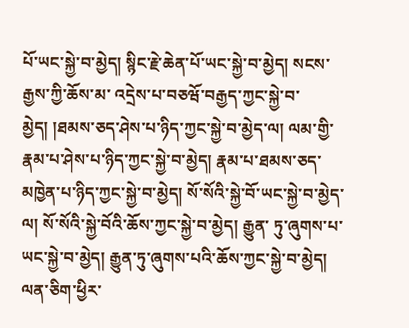པོ་ཡང་སྐྱེ་བ་མྱེད། སྙིང་རྗེ་ཆེན་པོ་ཡང་སྐྱེ་བ་མྱེད། སངས་རྒྱས་ཀྱི་ཆོས་མ་ འདྲེས་པ་བཅཝོ་བརྒྱད་ཀྱང་སྐྱེ་བ་མྱེད། །ཐམས་ཅད་ཤེས་པ་ཉིད་ཀྱང་སྐྱེ་བ་མྱེད་ལ། ལམ་གྱི་རྣམ་པ་ཤེས་པ་ཉིད་ཀྱང་སྐྱེ་བ་མྱེད། རྣམ་པ་ཐམས་ཅད་མཁྱེན་པ་ཉིད་ཀྱང་སྐྱེ་བ་མྱེད། སོ་སོའི་སྐྱེ་བོ་ཡང་སྐྱེ་བ་མྱེད་ལ། སོ་སོའི་སྐྱེ་བོའི་ཆོས་ཀྱང་སྐྱེ་བ་མྱེད། རྒྱུན་ ཏུ་ཞུགས་པ་ཡང་སྐྱེ་བ་མྱེད། རྒྱུན་ཏུ་ཞུགས་པའི་ཆོས་ཀྱང་སྐྱེ་བ་མྱེད། ལན་ཅིག་ཕྱིར་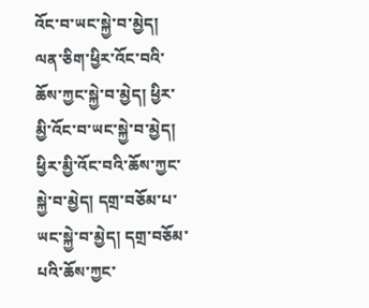འོང་བ་ཡང་སྐྱེ་བ་མྱེད། ལན་ཅིག་ཕྱིར་འོང་བའི་ཆོས་ཀྱང་སྐྱེ་བ་མྱེད། ཕྱིར་མྱི་འོང་བ་ཡང་སྐྱེ་བ་མྱེད། ཕྱིར་མྱི་འོང་བའི་ཆོས་ཀྱང་སྐྱེ་བ་མྱེད། དགྲ་བཅོམ་པ་ཡང་སྐྱེ་བ་མྱེད། དགྲ་བཅོམ་པའི་ཆོས་ཀྱང་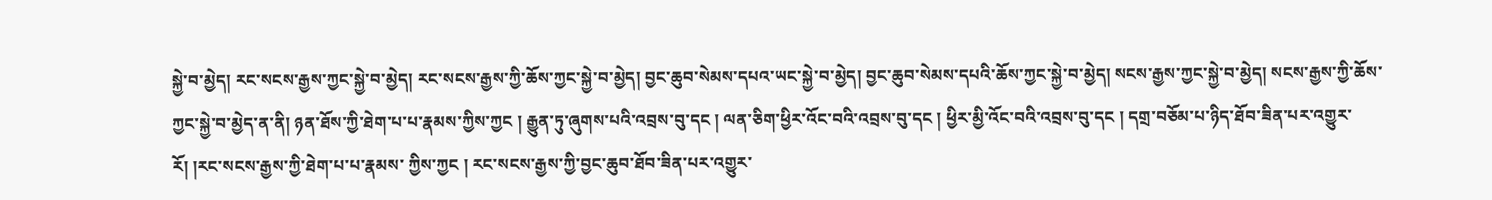སྐྱེ་བ་མྱེད། རང་སངས་རྒྱས་ཀྱང་སྐྱེ་བ་མྱེད། རང་སངས་རྒྱས་ཀྱི་ཆོས་ཀྱང་སྐྱེ་བ་མྱེད། བྱང་ཆུབ་སེམས་དཔའ་ཡང་སྐྱེ་བ་མྱེད། བྱང་ཆུབ་སེམས་དཔའི་ཆོས་ཀྱང་སྐྱེ་བ་མྱེད། སངས་རྒྱས་ཀྱང་སྐྱེ་བ་མྱེད། སངས་རྒྱས་ཀྱི་ཆོས་
ཀྱང་སྐྱེ་བ་མྱེད་ན་ནི། ཉན་ཐོས་ཀྱི་ཐེག་པ་པ་རྣམས་ཀྱིས་ཀྱང ། རྒྱུན་ཏུ་ཞུགས་པའི་འབྲས་བུ་དང ། ལན་ཅིག་ཕྱིར་འོང་བའི་འབྲས་བུ་དང ། ཕྱིར་མྱི་འོང་བའི་འབྲས་བུ་དང ། དགྲ་བཅོམ་པ་ཉིད་ཐོབ་ཟིན་པར་འགྱུར་རོ། །རང་སངས་རྒྱས་ཀྱི་ཐེག་པ་པ་རྣམས་ ཀྱིས་ཀྱང ། རང་སངས་རྒྱས་ཀྱི་བྱང་ཆུབ་ཐོབ་ཟིན་པར་འགྱུར་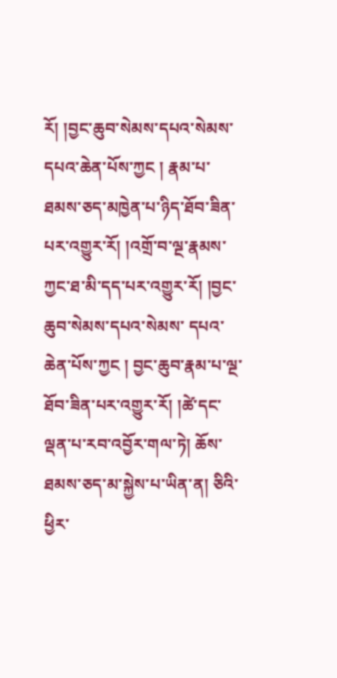རོ། །བྱང་ཆུབ་སེམས་དཔའ་སེམས་དཔའ་ཆེན་པོས་ཀྱང ། རྣམ་པ་ཐམས་ཅད་མཁྱེན་པ་ཉིད་ཐོབ་ཟིན་པར་འགྱུར་རོ། །འགྲོ་བ་ལྔ་རྣམས་ཀྱང་ཐ་མི་དད་པར་འགྱུར་རོ། །བྱང་ཆུབ་སེམས་དཔའ་སེམས་ དཔའ་ཆེན་པོས་ཀྱང ། བྱང་ཆུབ་རྣམ་པ་ལྔ་ཐོབ་ཟིན་པར་འགྱུར་རོ། །ཚེ་དང་ལྡན་པ་རབ་འབྱོར་གལ་ཏེ། ཆོས་ཐམས་ཅད་མ་སྐྱེས་པ་ཡིན་ན། ཅིའི་ཕྱིར་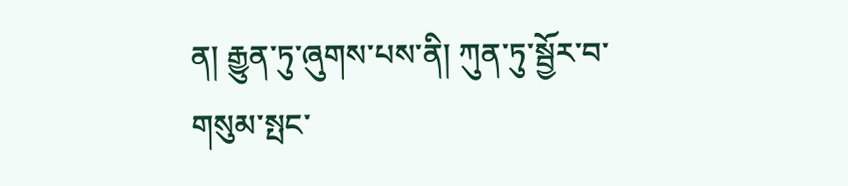ན། རྒྱུན་ཏུ་ཞུགས་པས་ནི། ཀུན་ཏུ་སྦྱོར་བ་གསུམ་སྤང་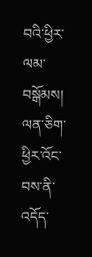བའི་ཕྱིར་ལམ་བསྒོམས། ལན་ཅིག་ ཕྱིར་འོང་བས་ནི་འདོད་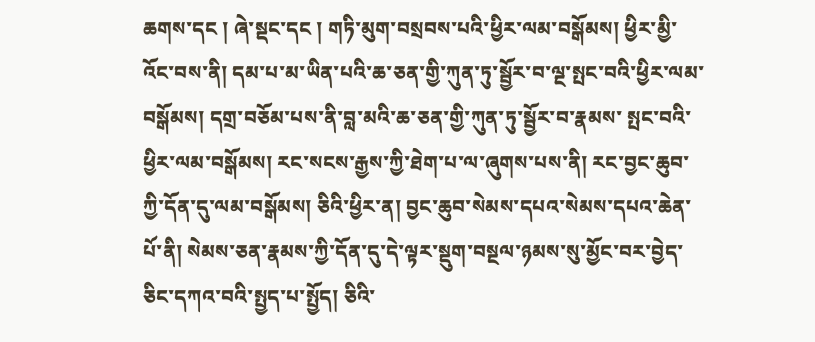ཆགས་དང ། ཞེ་སྡང་དང ། གཏི་མུག་བསྲབས་པའི་ཕྱིར་ལམ་བསྒོམས། ཕྱིར་མྱི་འོང་བས་ནི། དམ་པ་མ་ཡིན་པའི་ཆ་ཅན་གྱི་ཀུན་ཏུ་སྦྱོར་བ་ལྔ་སྤང་བའི་ཕྱིར་ལམ་བསྒོམས། དགྲ་བཅོམ་པས་ནི་བླ་མའི་ཆ་ཅན་གྱི་ཀུན་ཏུ་སྦྱོར་བ་རྣམས་ སྤང་བའི་ཕྱིར་ལམ་བསྒོམས། རང་སངས་རྒྱས་ཀྱི་ཐེག་པ་ལ་ཞུགས་པས་ནི། རང་བྱང་ཆུབ་ཀྱི་དོན་དུ་ལམ་བསྒོམས། ཅིའི་ཕྱིར་ན། བྱང་ཆུབ་སེམས་དཔའ་སེམས་དཔའ་ཆེན་པོ་ནི། སེམས་ཅན་རྣམས་ཀྱི་དོན་དུ་དེ་ལྟར་སྡུག་བསྔལ་ཉམས་སུ་མྱོང་བར་བྱེད་ ཅིང་དཀའ་བའི་སྤྱད་པ་སྤྱོད། ཅིའི་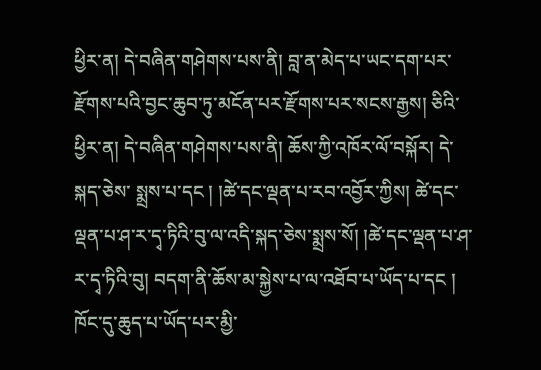ཕྱིར་ན། དེ་བཞིན་གཤེགས་པས་ནི། བླ་ན་མེད་པ་ཡང་དག་པར་རྫོགས་པའི་བྱང་ཆུབ་ཏུ་མངོན་པར་རྫོགས་པར་སངས་རྒྱས། ཅིའི་ཕྱིར་ན། དེ་བཞིན་གཤེགས་པས་ནི། ཆོས་ཀྱི་འཁོར་ལོ་བསྐོར། དེ་སྐད་ཅེས་ སྨྲས་པ་དང ། །ཚེ་དང་ལྡན་པ་རབ་འབྱོར་ཀྱིས། ཚེ་དང་ལྡན་པ་ཤ་ར་དྭ་ཏིའི་བུ་ལ་འདི་སྐད་ཅེས་སྨྲས་སོ། །ཚེ་དང་ལྡན་པ་ཤ་ར་དྭ་ཏིའི་བུ། བདག་ནི་ཆོས་མ་སྐྱེས་པ་ལ་འཐོབ་པ་ཡོད་པ་དང ། ཁོང་དུ་ཆུད་པ་ཡོད་པར་མྱི་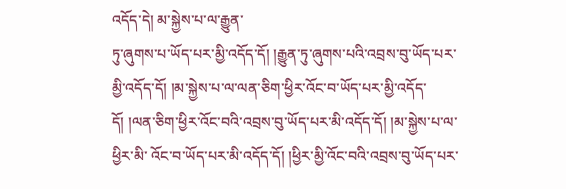འདོད་དེ། མ་སྐྱེས་པ་ལ་རྒྱུན་
ཏུ་ཞུགས་པ་ཡོད་པར་མྱི་འདོད་དོ། །རྒྱུན་ཏུ་ཞུགས་པའི་འབྲས་བུ་ཡོད་པར་མྱི་འདོད་དོ། །མ་སྐྱེས་པ་ལ་ལན་ཅིག་ཕྱིར་འོང་བ་ཡོད་པར་མྱི་འདོད་དོ། །ལན་ཅིག་ཕྱིར་འོང་བའི་འབྲས་བུ་ཡོད་པར་མི་འདོད་དོ། །མ་སྐྱེས་པ་ལ་ཕྱིར་མི་ འོང་བ་ཡོད་པར་མི་འདོད་དོ། །ཕྱིར་མྱི་འོང་བའི་འབྲས་བུ་ཡོད་པར་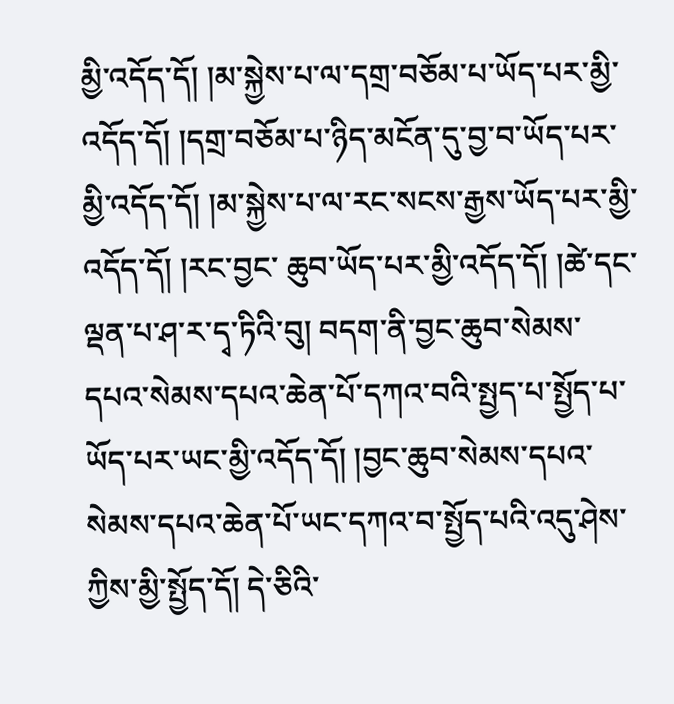མྱི་འདོད་དོ། །མ་སྐྱེས་པ་ལ་དགྲ་བཅོམ་པ་ཡོད་པར་མྱི་འདོད་དོ། །དགྲ་བཅོམ་པ་ཉིད་མངོན་དུ་བྱ་བ་ཡོད་པར་མྱི་འདོད་དོ། །མ་སྐྱེས་པ་ལ་རང་སངས་རྒྱས་ཡོད་པར་མྱི་འདོད་དོ། །རང་བྱང་ ཆུབ་ཡོད་པར་མྱི་འདོད་དོ། །ཚེ་དང་ལྡན་པ་ཤ་ར་དྭ་ཏིའི་བུ། བདག་ནི་བྱང་ཆུབ་སེམས་དཔའ་སེམས་དཔའ་ཆེན་པོ་དཀའ་བའི་སྤྱད་པ་སྤྱོད་པ་ཡོད་པར་ཡང་མྱི་འདོད་དོ། །བྱང་ཆུབ་སེམས་དཔའ་སེམས་དཔའ་ཆེན་པོ་ཡང་དཀའ་བ་སྤྱོད་པའི་འདུ་ཤེས་ཀྱིས་མྱི་སྤྱོད་དོ། དེ་ཅིའི་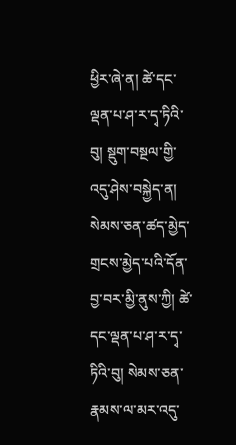ཕྱིར་ཞེ་ན། ཚེ་དང་ལྡན་པ་ཤ་ར་དྭ་ཏིའི་བུ། སྡུག་བསྔལ་གྱི་འདུ་ཤེས་བསྐྱེད་ན། སེམས་ཅན་ཚད་མྱེད་གྲངས་མྱེད་པའི་དོན་བྱ་བར་མྱི་ནུས་ཀྱི། ཚེ་དང་ལྡན་པ་ཤ་ར་དྭ་ཏིའི་བུ། སེམས་ཅན་རྣམས་ལ་མར་འདུ་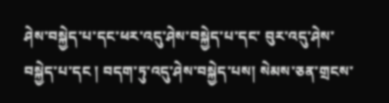ཤེས་བསྐྱེད་པ་དང་ཕར་འདུ་ཤེས་བསྐྱེད་པ་དང་ བུར་འདུ་ཤེས་བསྐྱེད་པ་དང ། བདག་ཏུ་འདུ་ཤེས་བསྐྱེད་པས། སེམས་ཅན་གྲངས་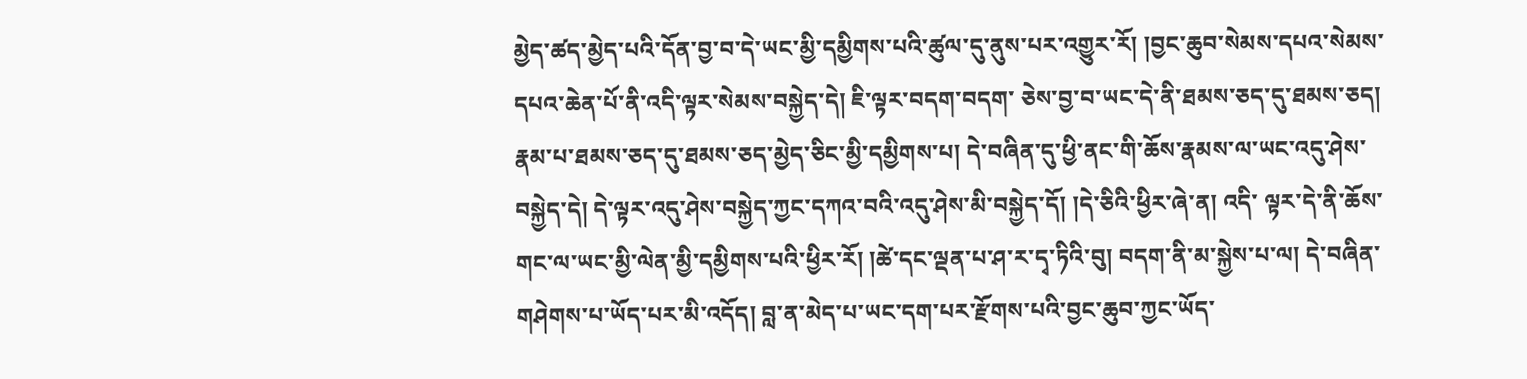མྱེད་ཚད་མྱེད་པའི་དོན་བྱ་བ་དེ་ཡང་མྱི་དམྱིགས་པའི་ཚུལ་དུ་ནུས་པར་འགྱུར་རོ། །བྱང་ཆུབ་སེམས་དཔའ་སེམས་དཔའ་ཆེན་པོ་ནི་འདི་ལྟར་སེམས་བསྐྱེད་དེ། ཇི་ལྟར་བདག་བདག་ ཅེས་བྱ་བ་ཡང་དེ་ནི་ཐམས་ཅད་དུ་ཐམས་ཅད། རྣམ་པ་ཐམས་ཅད་དུ་ཐམས་ཅད་མྱེད་ཅིང་མྱི་དམྱིགས་པ། དེ་བཞིན་དུ་ཕྱི་ནང་གི་ཆོས་རྣམས་ལ་ཡང་འདུ་ཤེས་བསྐྱེད་དེ། དེ་ལྟར་འདུ་ཤེས་བསྐྱེད་ཀྱང་དཀའ་བའི་འདུ་ཤེས་མི་བསྐྱེད་དོ། །དེ་ཅིའི་ཕྱིར་ཞེ་ན། འདི་ ལྟར་དེ་ནི་ཆོས་གང་ལ་ཡང་མྱི་ལེན་མྱི་དམྱིགས་པའི་ཕྱིར་རོ། །ཚེ་དང་ལྡན་པ་ཤ་ར་དྭ་ཏིའི་བུ། བདག་ནི་མ་སྐྱེས་པ་ལ། དེ་བཞིན་གཤེགས་པ་ཡོད་པར་མི་འདོད། བླ་ན་མེད་པ་ཡང་དག་པར་རྫོགས་པའི་བྱང་ཆུབ་ཀྱང་ཡོད་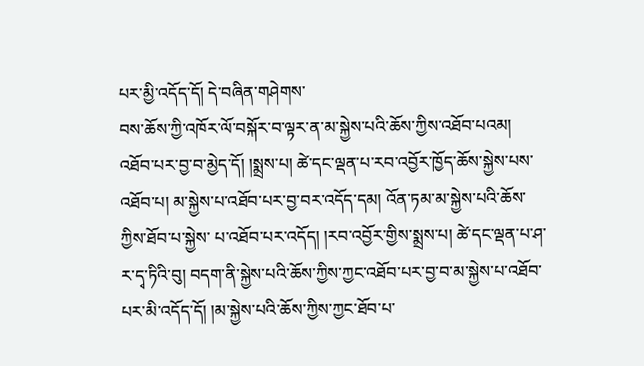པར་མྱི་འདོད་དོ། དེ་བཞིན་གཤེགས་
བས་ཆོས་ཀྱི་འཁོར་ལོ་བསྐོར་བ་ལྟར་ན་མ་སྐྱེས་པའི་ཆོས་ཀྱིས་འཐོབ་པའམ། འཐོབ་པར་བྱ་བ་མྱེད་དོ། །སྨྲས་པ། ཚེ་དང་ལྡན་པ་རབ་འབྱོར་ཁྱོད་ཆོས་སྐྱེས་པས་འཐོབ་པ། མ་སྐྱེས་པ་འཐོབ་པར་བྱ་བར་འདོད་དམ། འོན་ཏམ་མ་སྐྱེས་པའི་ཆོས་ཀྱིས་ཐོབ་པ་སྐྱེས་ པ་འཐོབ་པར་འདོད། །རབ་འབྱོར་གྱིས་སྨྲས་པ། ཚེ་དང་ལྡན་པ་ཤ་ར་དྭ་ཏིའི་བུ། བདག་ནི་སྐྱེས་པའི་ཆོས་ཀྱིས་ཀྱང་འཐོབ་པར་བྱ་བ་མ་སྐྱེས་པ་འཐོབ་པར་མི་འདོད་དོ། །མ་སྐྱེས་པའི་ཆོས་ཀྱིས་ཀྱང་ཐོབ་པ་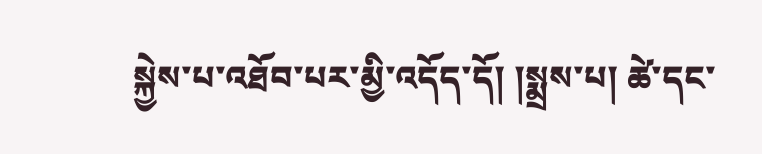སྐྱེས་པ་འཐོབ་པར་མྱི་འདོད་དོ། །སྨྲས་པ། ཚེ་དང་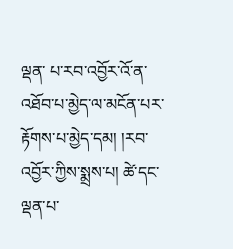ལྡན་ པ་རབ་འབྱོར་འོ་ན་འཐོབ་པ་མྱེད་ལ་མངོན་པར་རྟོགས་པ་མྱེད་དམ། །རབ་འབྱོར་ཀྱིས་སྨྲས་པ། ཚེ་དང་ལྡན་པ་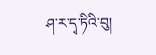ཤ་ར་དྭ་ཏིའི་བུ།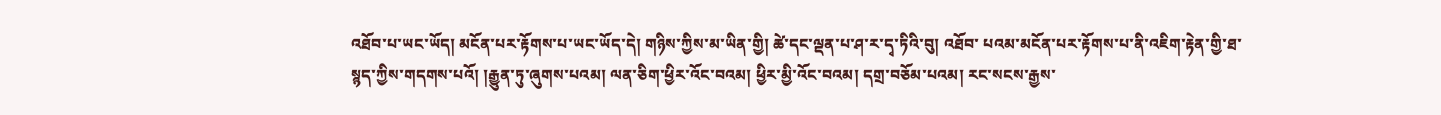འཐོབ་པ་ཡང་ཡོད། མངོན་པར་རྟོགས་པ་ཡང་ཡོད་དེ། གཉིས་ཀྱིས་མ་ཡིན་གྱི། ཚེ་དང་ལྡན་པ་ཤ་ར་དྭ་ཏིའི་བུ། འཐོབ་ པའམ་མངོན་པར་རྟོགས་པ་ནི་འཇིག་རྟེན་གྱི་ཐ་སྙད་ཀྱིས་གདགས་པའོ། །རྒྱུན་ཏུ་ཞུགས་པའམ། ལན་ཅིག་ཕྱིར་འོང་བའམ། ཕྱིར་མྱི་འོང་བའམ། དགྲ་བཅོམ་པའམ། རང་སངས་རྒྱས་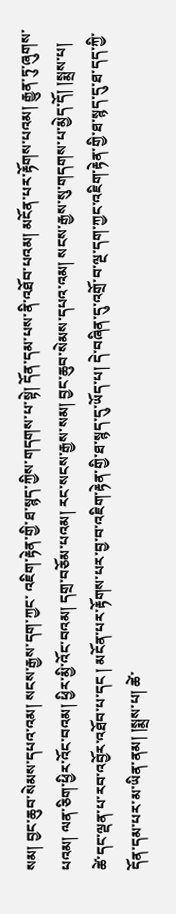སམ། བྱང་ཆུབ་སེམས་དཔའ་འམ། སངས་རྒྱས་དག་ཀྱང་ འཇིག་རྟེན་གྱི་ཐ་སྙད་ཀྱིས་གདགས་པ་སྟེ། དོན་དམ་པས་ནི་འཐོབ་པའམ། མངོན་པར་རྟོགས་པའམ། རྒྱུན་ཏུ་ཞུགས་པའམ། ལན་ཅིག་ཕྱིར་འོང་བའམ། ཕྱིར་མྱི་འོང་བའམ། དགྲ་བཅོམ་པའམ། རང་སངས་རྒྱས་སམ། བྱང་ཆུབ་སེམས་དཔའ་འམ། སངས་རྒྱས་སུ་གདགས་པ་མྱེད་དོ། །སྨྲས་པ། ཚེ་དང་ལྡན་པ་རབ་འབྱོར་འཐོབ་པ་དང ། མངོན་པར་རྟོགས་པར་བྱ་བ་འཇིག་རྟེན་གྱི་ཐ་སྙད་དུ་ཡོད་པ། དེ་བཞིན་དུ་འགྲོ་བ་ལྔ་དག་ཀྱང་འཇིག་རྟེན་གྱི་ཐ་སྙད་དུ་ཐ་དད་ཀྱི་དོན་དམ་པར་མ་ཡིན་ནམ། །སྨྲས་པ། ཚེ་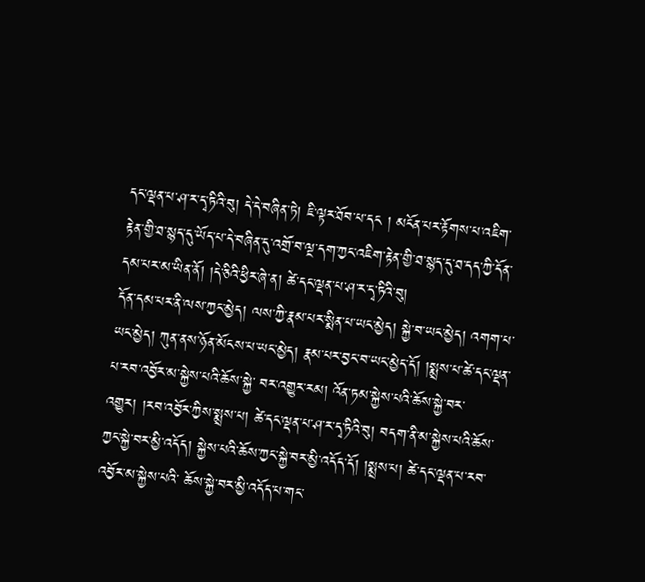དང་ལྡན་པ་ཤ་ར་དྭ་ཏིའི་བུ། དེ་དེ་བཞིན་ཏེ། ཇི་ལྟར་ཐོབ་པ་དང ། མངོན་པར་རྟོགས་པ་འཇིག་རྟེན་གྱི་ཐ་སྙད་དུ་ཡོད་པ་དེ་བཞིན་དུ་འགྲོ་བ་ལྔ་དག་ཀྱང་འཇིག་རྟེན་གྱི་ཐ་སྙད་དུ་ཐ་དད་ཀྱི་དོན་དམ་པར་མ་ཡིན་ནོ། །དེ་ཅིའི་ཕྱིར་ཞེ་ན། ཚེ་དང་ལྡན་པ་ཤ་ར་དྭ་ཏིའི་བུ།
དོན་དམ་པར་ནི་ལས་ཀྱང་མྱེད། ལས་ཀྱི་རྣམ་པར་སྨིན་པ་ཡང་མྱེད། སྐྱེ་བ་ཡང་མྱེད། འགག་པ་ཡང་མྱེད། ཀུན་ནས་ཉོན་མོངས་པ་ཡང་མྱེད། རྣམ་པར་བྱང་བ་ཡང་མྱེད་དོ། །སྨྲས་པ་ཚེ་དང་ལྡན་པ་རབ་འབྱོར་མ་སྐྱེས་པའི་ཆོས་སྐྱེ་ བར་འགྱུར་རམ། འོན་ཏམ་སྐྱེས་པའི་ཆོས་སྐྱེ་བར་འགྱུར། །རབ་འབྱོར་ཀྱིས་སྨྲས་པ། ཚེ་དང་ལྡན་པ་ཤ་ར་དྭ་ཏིའི་བུ། བདག་ནི་མ་སྐྱེས་པའི་ཆོས་ཀྱང་སྐྱེ་བར་མྱི་འདོད། སྐྱེས་པའི་ཆོས་ཀྱང་སྐྱེ་བར་མྱི་འདོད་དོ། །སྨྲས་པ། ཚེ་དང་ལྡན་པ་རབ་འབྱོར་མ་སྐྱེས་པའི་ ཆོས་སྐྱེ་བར་མྱི་འདོད་པ་གང་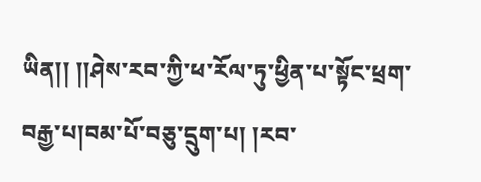ཡིན།། །།ཤེས་རབ་ཀྱི་ཕ་རོལ་ཏུ་ཕྱིན་པ་སྟོང་ཕྲག་བརྒྱ་པ།བམ་པོ་བཅུ་དྲུག་པ། །རབ་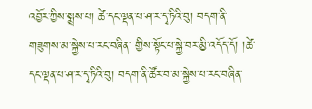འབྱོར་ཀྱིས་སྨྲས་པ། ཚེ་དང་ལྡན་པ་ཤ་ར་དྭ་ཏིའི་བུ། བདག་ནི་གཟུགས་མ་སྐྱེས་པ་རང་བཞིན་ གྱིས་སྟོང་པ་སྐྱེ་བར་མྱི་འདོད་དོ། །ཚེ་དང་ལྡན་པ་ཤ་ར་དྭ་ཏིའི་བུ། བདག་ནི་ཚོར་བ་མ་སྐྱེས་པ་རང་བཞིན་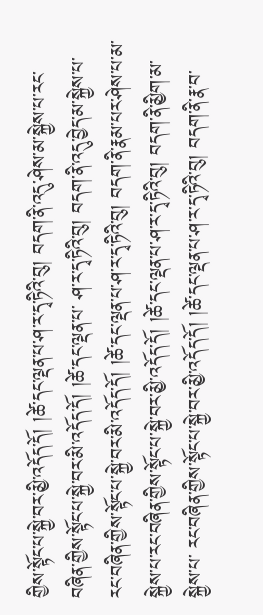གྱིས་སྟོང་པ་སྐྱེ་བར་མྱི་འདོད་དོ། །ཚེ་དང་ལྡན་པ་ཤ་ར་དྭ་ཏིའི་བུ། བདག་ནི་འདུ་ཤེས་མ་སྐྱེས་པ་རང་བཞིན་གྱིས་སྟོང་པ་སྐྱེ་བར་མི་འདོད་དོ། །ཚེ་དང་ལྡན་པ་ ཤ་ར་དྭ་ཏིའི་བུ། བདག་ནི་འདུ་བྱེད་མ་སྐྱེས་པ་རང་བཞིན་གྱིས་སྟོང་པ་སྐྱེ་བར་མི་འདོད་དོ། །ཚེ་དང་ལྡན་པ་ཤ་ར་དྭ་ཏིའི་བུ། བདག་ནི་རྣམ་པར་ཤེས་པ་མ་སྐྱེས་པ་རང་བཞིན་གྱིས་སྟོང་པ་སྐྱེ་བར་མྱི་འདོད་དོ། །ཚེ་དང་ལྡན་པ་ཤ་ར་དྭ་ཏིའི་བུ། བདག་ནི་མྱིག་མ་སྐྱེས་པ་ རང་བཞིན་གྱིས་སྟོང་པ་སྐྱེ་བར་མྱི་འདོད་དོ། །ཚེ་དང་ལྡན་པ་ཤ་ར་དྭ་ཏིའི་བུ། བདག་ནི་རྣ་བ་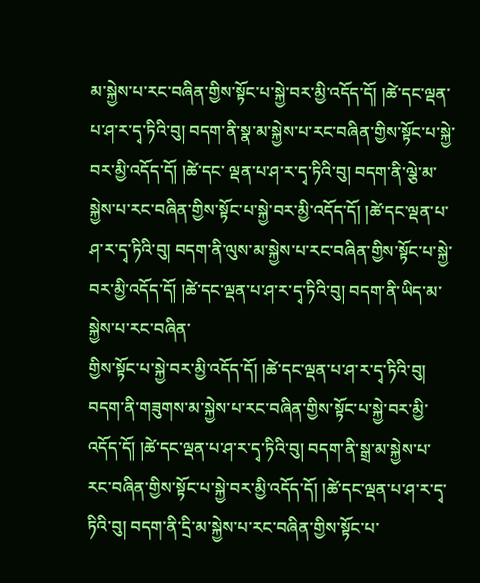མ་སྐྱེས་པ་རང་བཞིན་གྱིས་སྟོང་པ་སྐྱེ་བར་མྱི་འདོད་དོ། །ཚེ་དང་ལྡན་པ་ཤ་ར་དྭ་ཏིའི་བུ། བདག་ནི་སྣ་མ་སྐྱེས་པ་རང་བཞིན་གྱིས་སྟོང་པ་སྐྱེ་བར་མྱི་འདོད་དོ། །ཚེ་དང་ ལྡན་པ་ཤ་ར་དྭ་ཏིའི་བུ། བདག་ནི་ལྕེ་མ་སྐྱེས་པ་རང་བཞིན་གྱིས་སྟོང་པ་སྐྱེ་བར་མྱི་འདོད་དོ། །ཚེ་དང་ལྡན་པ་ཤ་ར་དྭ་ཏིའི་བུ། བདག་ནི་ལུས་མ་སྐྱེས་པ་རང་བཞིན་གྱིས་སྟོང་པ་སྐྱེ་བར་མྱི་འདོད་དོ། །ཚེ་དང་ལྡན་པ་ཤ་ར་དྭ་ཏིའི་བུ། བདག་ནི་ཡིད་མ་སྐྱེས་པ་རང་བཞིན་
གྱིས་སྟོང་པ་སྐྱེ་བར་མྱི་འདོད་དོ། །ཚེ་དང་ལྡན་པ་ཤ་ར་དྭ་ཏིའི་བུ། བདག་ནི་གཟུགས་མ་སྐྱེས་པ་རང་བཞིན་གྱིས་སྟོང་པ་སྐྱེ་བར་མྱི་འདོད་དོ། །ཚེ་དང་ལྡན་པ་ཤ་ར་དྭ་ཏིའི་བུ། བདག་ནི་སྒྲ་མ་སྐྱེས་པ་རང་བཞིན་གྱིས་སྟོང་པ་སྐྱེ་བར་མྱི་འདོད་དོ། །ཚེ་དང་ལྡན་པ་ཤ་ར་དྭ་ ཏིའི་བུ། བདག་ནི་དྲི་མ་སྐྱེས་པ་རང་བཞིན་གྱིས་སྟོང་པ་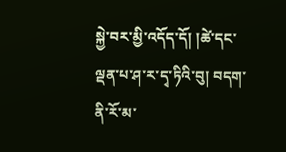སྐྱེ་བར་མྱི་འདོད་དོ། །ཚེ་དང་ལྡན་པ་ཤ་ར་དྭ་ཏིའི་བུ། བདག་ནི་རོ་མ་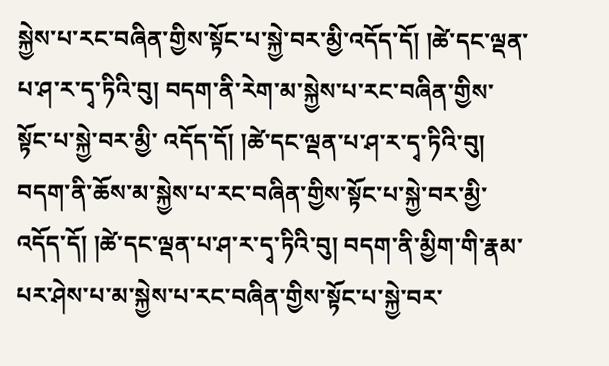སྐྱེས་པ་རང་བཞིན་གྱིས་སྟོང་པ་སྐྱེ་བར་མྱི་འདོད་དོ། །ཚེ་དང་ལྡན་པ་ཤ་ར་དྭ་ཏིའི་བུ། བདག་ནི་རེག་མ་སྐྱེས་པ་རང་བཞིན་གྱིས་སྟོང་པ་སྐྱེ་བར་མྱི་ འདོད་དོ། །ཚེ་དང་ལྡན་པ་ཤ་ར་དྭ་ཏིའི་བུ། བདག་ནི་ཆོས་མ་སྐྱེས་པ་རང་བཞིན་གྱིས་སྟོང་པ་སྐྱེ་བར་མྱི་འདོད་དོ། །ཚེ་དང་ལྡན་པ་ཤ་ར་དྭ་ཏིའི་བུ། བདག་ནི་མྱིག་གི་རྣམ་པར་ཤེས་པ་མ་སྐྱེས་པ་རང་བཞིན་གྱིས་སྟོང་པ་སྐྱེ་བར་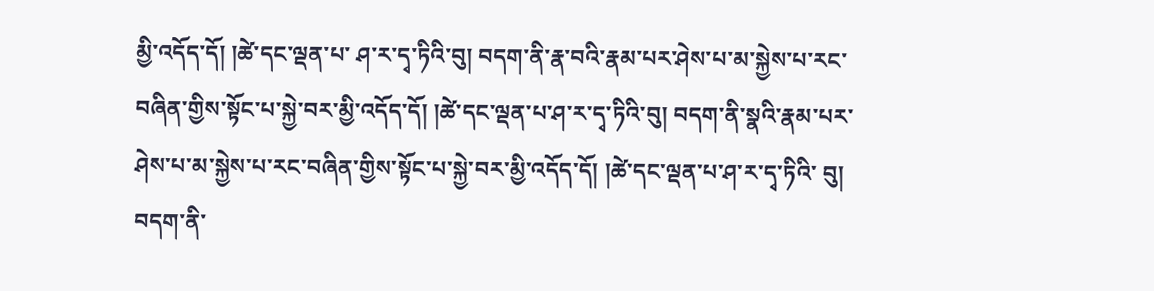མྱི་འདོད་དོ། །ཚེ་དང་ལྡན་པ་ ཤ་ར་དྭ་ཏིའི་བུ། བདག་ནི་རྣ་བའི་རྣམ་པར་ཤེས་པ་མ་སྐྱེས་པ་རང་བཞིན་གྱིས་སྟོང་པ་སྐྱེ་བར་མྱི་འདོད་དོ། །ཚེ་དང་ལྡན་པ་ཤ་ར་དྭ་ཏིའི་བུ། བདག་ནི་སྣའི་རྣམ་པར་ཤེས་པ་མ་སྐྱེས་པ་རང་བཞིན་གྱིས་སྟོང་པ་སྐྱེ་བར་མྱི་འདོད་དོ། །ཚེ་དང་ལྡན་པ་ཤ་ར་དྭ་ཏིའི་ བུ། བདག་ནི་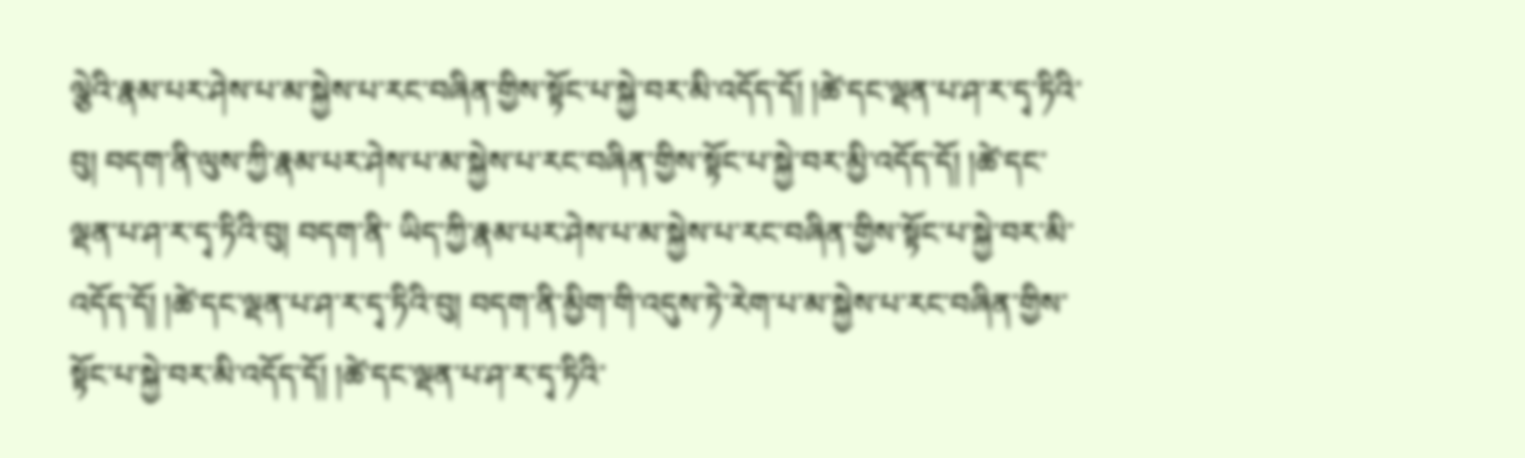ལྕེའི་རྣམ་པར་ཤེས་པ་མ་སྐྱེས་པ་རང་བཞིན་གྱིས་སྟོང་པ་སྐྱེ་བར་མི་འདོད་དོ། །ཚེ་དང་ལྡན་པ་ཤ་ར་དྭ་ཏིའི་བུ། བདག་ནི་ལུས་ཀྱི་རྣམ་པར་ཤེས་པ་མ་སྐྱེས་པ་རང་བཞིན་གྱིས་སྟོང་པ་སྐྱེ་བར་མྱི་འདོད་དོ། །ཚེ་དང་ལྡན་པ་ཤ་ར་དྭ་ཏིའི་བུ། བདག་ནི་ ཡིད་ཀྱི་རྣམ་པར་ཤེས་པ་མ་སྐྱེས་པ་རང་བཞིན་གྱིས་སྟོང་པ་སྐྱེ་བར་མི་འདོད་དོ། །ཚེ་དང་ལྡན་པ་ཤ་ར་དྭ་ཏིའི་བུ། བདག་ནི་མྱིག་གི་འདུས་ཏེ་རེག་པ་མ་སྐྱེས་པ་རང་བཞིན་གྱིས་སྟོང་པ་སྐྱེ་བར་མི་འདོད་དོ། །ཚེ་དང་ལྡན་པ་ཤ་ར་དྭ་ཏིའི་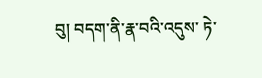བུ། བདག་ནི་རྣ་བའི་འདུས་ ཏེ་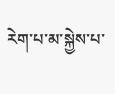རེག་པ་མ་སྐྱེས་པ་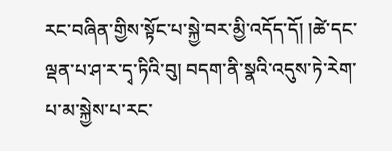རང་བཞིན་གྱིས་སྟོང་པ་སྐྱེ་བར་མྱི་འདོད་དོ། །ཚེ་དང་ལྡན་པ་ཤ་ར་དྭ་ཏིའི་བུ། བདག་ནི་སྣའི་འདུས་ཏེ་རེག་པ་མ་སྐྱེས་པ་རང་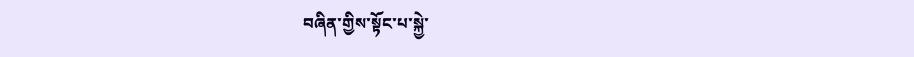བཞིན་གྱིས་སྟོང་པ་སྐྱེ་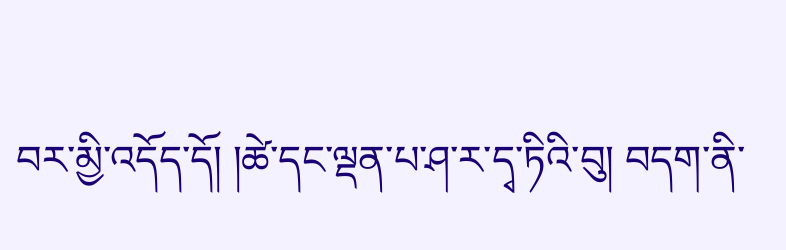བར་མྱི་འདོད་དོ། །ཚེ་དང་ལྡན་པ་ཤ་ར་དྭ་ཏིའི་བུ། བདག་ནི་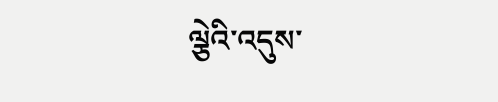ལྕེའི་འདུས་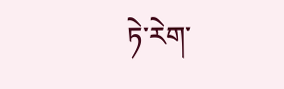ཏེ་རེག་